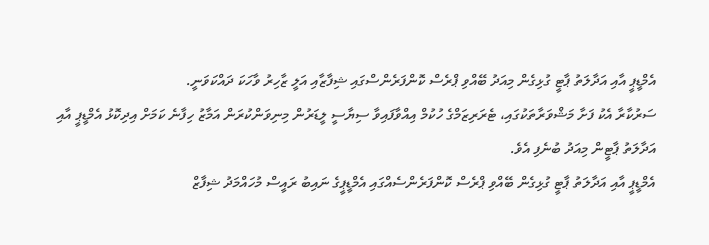އެމްޑީޕީ އާއި އަދާލަތު ޕާޓީ ގުޅިގެން މިއަދު ބޭއްވި ޕްރެސް ކޮންފަރެންސްގައި ޝިފާޒާއި އަލީ ޒާހިރު ވާހަކަ ދައްކަވަނީ.
ސަރުކާރާ އެކު ފަށާ މަޝްވަރާތަކުގައި، ޓެރަރިޒަމްގެ ހުކުމް އިއްވާފައިވާ ސިޔާސީ ލީޑަރުން މިނިވަންކުރަން އަމާޒު ހިފާނެ ކަމަށް އިދިކޮޅު އެމްޑީޕީ އާއި އަދާލަތު ޕާޓީން މިއަދު ބުނެފި އެވެ.
އެމްޑީޕީ އާއި އަދާލަތު ޕާޓީ ގުޅިގެން ބޭއްވި ޕްރެސް ކޮންފަރެންސެއްގައި އެމްޑީޕީގެ ނައިބު ރައީސް މުހައްމަދު ޝިފާޒް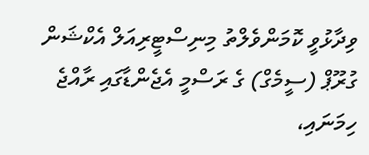ވިދާޅުވީ ކޮމަންވެލްތު މިނިސްޓީރިއަލް އެކްޝަން ގުރޫޕް (ސީމެގް) ގެ ރަސްމީ އެޖެންޑާގައި ރާއްޖެ ހިމަނައި،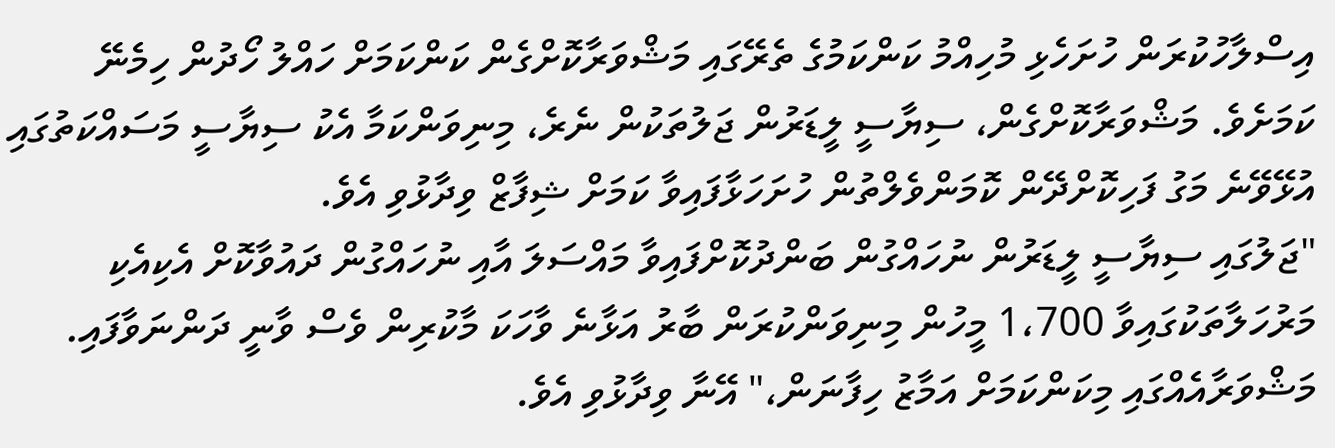އިސްލާހުކުރަން ހުށަހެޅި މުހިއްމު ކަންކަމުގެ ތެރޭގައި މަޝްވަރާކޮށްގެން ކަންކަމަށް ހައްލު ހޯދުން ހިމެނޭ ކަމަށެވެ. މަޝްވަރާކޮށްގެން، ސިޔާސީ ލީޑަރުން ޖަލުތަކުން ނެރެ، މިނިވަންކަމާ އެކު ސިޔާސީ މަސައްކަތުގައި އުޅޭވޭނެ މަގު ފަހިކޮށްދޭން ކޮމަންވެލްތުން ހުށަހަޅާފައިވާ ކަމަށް ޝިފާޒް ވިދާޅުވި އެވެ.
"ޖަލުގައި ސިޔާސީ ލީޑަރުން ނުހައްގުން ބަންދުކޮށްފައިވާ މައްސަލަ އާއި ނުހައްގުން ދައުވާކޮށް އެކިއެކި މަރުހަލާތަކުގައިވާ 1،700 މީހުން މިނިވަންކުރަން ބާރު އަޅާނެ ވާހަކަ މާކުރިން ވެސް ވާނީ ދަންނަވާފައި. މަޝްވަރާއެއްގައި މިކަންކަމަށް އަމާޒު ހިފާނަން،" އޭނާ ވިދާޅުވި އެވެ.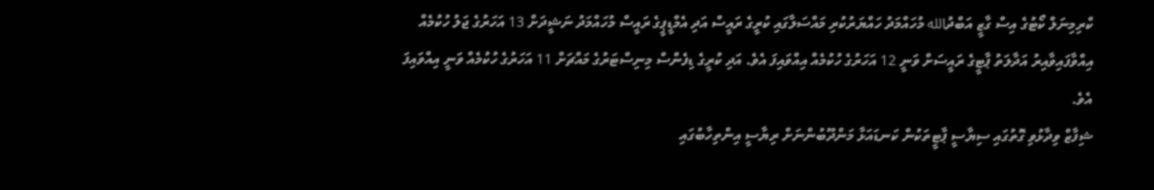ކްރިމިނަލް ކޯޓުގެ އިސް ގާޒީ އަބްދުالله މުހައްމަދު ހައްޔަރުކުރި މައްސަލާގައި ކުރީގެ ރައީސް އަދި އެމްޑީޕީގެ ރައީސް މުހައްމަދު ނަޝީދަށް 13 އަހަރުގެ ޖަލު ހުކުމެއް އިއްވާފައިވާއިރު އަދާލަތު ޕާޓީގެ ރައީސަށް ވަނީ 12 އަހަރުގެ ހުކުމެއް އިއްވައިފަ އެވެ. އަދި ކުރީގެ ޑިފެންސް މިނިސްޓަރުގެ މައްޗަށް 11 އަހަރުގެ ހުކުމެއް ވަނީ އިއްވައިފަ އެވެ.
ޝިފާޒް ވިދާޅުވި ގޮތުގައި ސިޔާސީ ޕާޓީތަކުން ކަނޑައަޅާ މަންދޫބުންނަށް ރިޔާސީ އިންތިހާބުގައި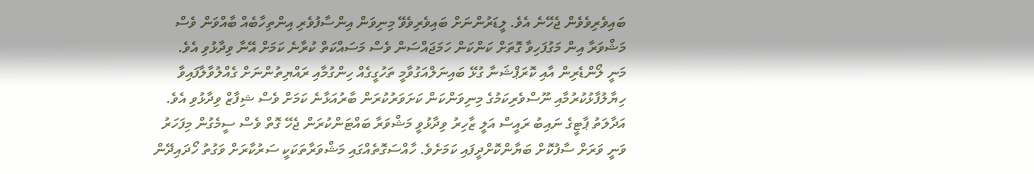ބައިވެރިވެވެން ޖެހޭނެ އެވެ. ލީޑަރުންނަށް ބައިވެރިވެވޭ މިނިވަން އިންސާފުވެރި އިންތިހާބެއް ބާއްވަން ވެސް މަޝްވަރާ އިން މަގުފަހިވާ ގޮތަށް ކަންކަން ހަމަޖައްސަން ވެސް މަސައްކަތް ކުރާނެ ކަމަށް އޭނާ ވިދާޅުވި އެވެ.
މަނީ ލޯންޑެރިން އާއި ކޮރަޕްޝަނާ ގުޅޭ ބައިނަލްއަގުވާމީ ތަހުގީގެއް ހިންގުމާއި ރައްޔިތުންނަށް ގެއްލުވާލާފައިވާ ހިޔާލުފާޅުކުރުމާއި ނޫސްވެރިކަމުގެ މިނިވަންކަން ކަށަވަރުކުރަން ބާރުއަޅާނެ ކަމަށް ވެސް ޝިފާޒް ވިދާޅުވި އެވެ.
އަދާލަތު ޕާޓީގެ ނައިބު ރައީސް އަލީ ޒާހިރު ވިދާޅުވީ މަޝްވަރާ ބައްޓަންކުރަން ޖެހޭ ގޮތް ވެސް ސީމެގުން މިފަހަރު ވަނީ ވަރަށް ސާފުކޮށް ބަޔާންކޮށްދީފައި ކަމަށެވެ. ހާއްސަގޮތެއްގައި މަޝްވަރާތަކަކީ ސަރުކާރަށް ވަގުތު ހޯދައިދޭން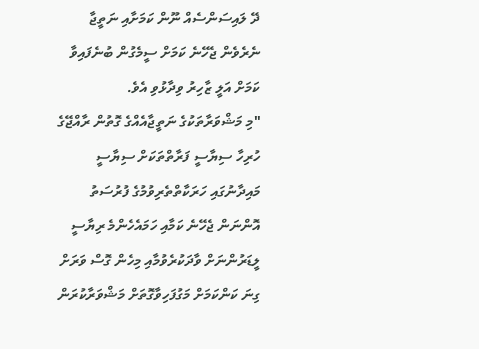ދޭ ލައިސަންސެއް ނޫން ކަމަށާއި ނަތީޖާ ނެރެވެން ޖެހޭނެ ކަމަށް ސީމެގުން ބުނެފައިވާ ކަމަށް އަލީ ޒާހިރު ވިދާޅުވި އެވެ.
"މި މަޝްވަރާތަކުގެ ނަތީޖާއެއްގެ ގޮތުން ރާއްޖޭގެ ހުރިހާ ސިޔާސީ ފަރާތްތަކަށް ސިޔާސީ މައިދާނުގައި ހަރަކާތްތެރިވުމުގެ ފުރުސަތު އޮންނަން ޖެހޭނެ ކަމާއި ހަމައެހެންމެ ރިޔާސީ ލީޑަރުންނަށް ވާދަކުރެވުމާއި މިހެން ގޮސް ވަރަށް ގިނަ ކަންކަމަށް މަގުފަހިވާގޮތަށް މަޝްވަރާކުރަން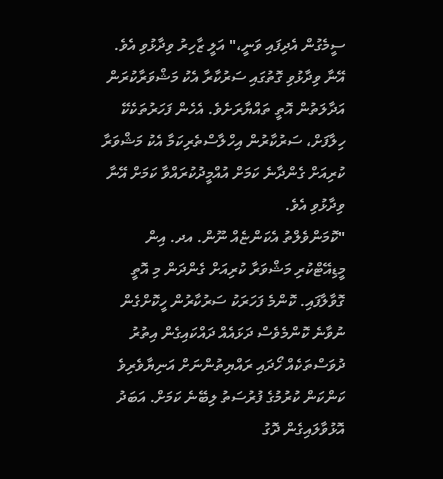ސީމެގުން އެދިފައި ވަނީ،" އަލީ ޒާހިރު ވިދާޅުވި އެވެ.
އޭނާ ވިދާޅުވި ގޮތުގައި ސަރުކާރާ އެކު މަޝްވަރާކުރަން އަދާލަތުން އޮތީ ތައްޔާރަށެވެ. އެހެން ފަހަރުތަކެކޭ ހިލާފަށް، ސަރުކާރުން އިހްލާސްތެރިކަމާ އެކު މަޝްވަރާ ކުރިއަށް ގެންދާނެ ކަމަށް އުއްމީދުކުރައްވާ ކަމަށް އޭނާ ވިދާޅުވި އެވެ.
"ކޮމަންވެލްތު އެކަންޏެއް ނޫން. އދ. އިން މީޑިއޭޓްކުރި މަޝްވަރާ ކުރިއަށް ގެންދަން މި އޮތީ ގޮވާލާފައި. ކޮންމެ ފަހަރަކު ސަރުކާރުން ހީކޮށްގެން ނުވާނެ ކޮންމެވެސް ދަޅައެއް ދައްކައިގެން އިތުރު ދުވަސްތަކެއް ހޯދައި ރައްޔިތުންނަށް އަނިޔާވެރިވެ ކަންކަން ކުރުމުގެ ފުރުސަތު ލިބޭނެ ކަމަށް. އަބަދު އޮޅުވާލައިގެން ދޮގު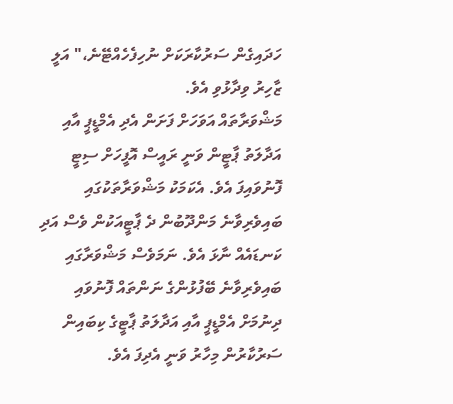ހަދައިގެން ސަރުކާރަކަށް ނުހިފެހެއްޓޭނެ،" އަލީ ޒާހިރު ވިދާޅުވި އެވެ.
މަޝްވަރާތައް އަވަހަށް ފަށަން އެދި އެމްޑީޕީ އާއި އަދާލަތު ޕާޓީން ވަނީ ރައީސް އޮފީހަށް ސިޓީ ފޮނުވައިފަ އެވެ. އެކަމަކު މަޝްވަރާތަކުގައި ބައިވެރިވާނެ މަންދޫބުން ދެ ޕާޓީއަކުން ވެސް އަދި ކަނޑައެއް ނާޅަ އެވެ. ނަމަވެސް މަޝްވަރާގައި ބައިވެރިވާނެ ބޭފުޅުންގެ ނަންތައް ފޮނުވައި ދިނުމަށް އެމްޑީޕީ އާއި އަދާލަތު ޕާޓީގެ ކިބައިން ސަރުކާރުން މިހާރު ވަނީ އެދިފަ އެވެ.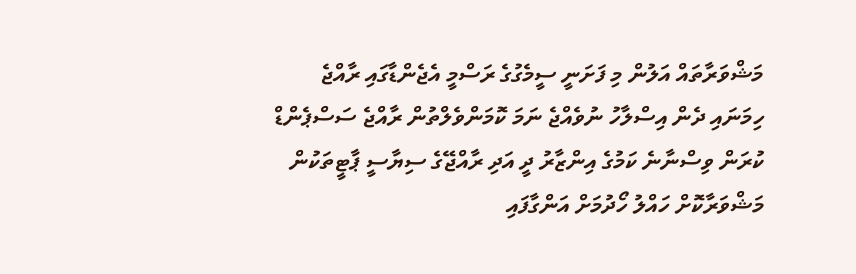މަޝްވަރާތައް އަލުން މި ފަށަނީ ސީމެގުގެ ރަސްމީ އެޖެންޑާގައި ރާއްޖެ ހިމަނައި ދެން އިސްލާހު ނުވެއްޖެ ނަމަ ކޮމަންވެލްތުން ރާއްޖެ ސަސްޕެންޑް ކުރަން ވިސްނާނެ ކަމުގެ އިންޒާރު ދީ އަދި ރާއްޖޭގެ ސިޔާސީ ޕާޓީތަކުން މަޝްވަރާކޮށް ހައްލު ހޯދުމަށް އަންގާފައި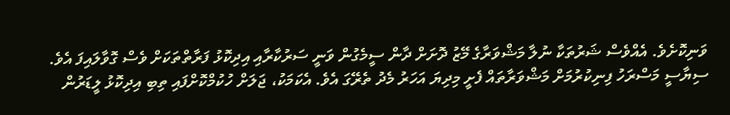ވަނިކޮށެވެ. އެއްވެސް ޝަރުތަކާ ނުލާ މަޝްވަރާގެ މޭޒު ދޮށަށް ދާން ސީމެގުން ވަނީ ސަރުކާރާއި އިދިކޮޅު ފަރާތްތަކަށް ވެސް ގޮވާލައިފަ އެވެ. ސިޔާސީ މަސްރަހު ފިނިކުރުމަށް މަޝްވަރާތައް ފެށީ މިދިޔަ އަހަރު މެދު ތެރޭގަ އެވެ. އެކަމަކު، ޖަލަށް ހުކުމްކޮށްފައި ތިބި އިދިކޮޅު ލީޑަރުން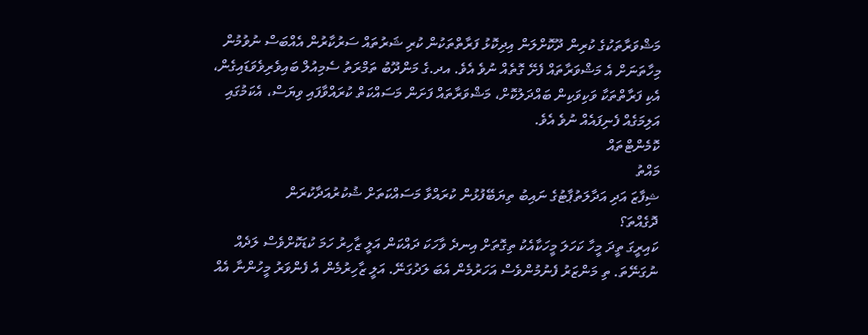މަޝްވަރާތަކުގެ ކުރިން ދޫކޮށްލަން އިދިކޮޅު ފަރާތްތަކުން ކުރި ޝަރުތައް ސަރުކާރުން އެއްބަސް ނުވުމުން މިހާތަނަށް އެ މަޝްވަރާތައް ފެށޭ ގޮތެއް ނުވެ އެވެ. އދ.ގެ މަންދޫބު ތަމްރަތު ސެމިއުލް ބައިވެރިވެވަޑައިގެން، އެކި ފަރާތްތަކާ ވަކިވަކިން ބައްދަލުކޮށް، މަޝްވަރާތައް ފަށަން މަސައްކަތް ކުރައްވާފައި ވިޔަސް، އެކަމުގައި އަލިމަގެއް ފެނިފައެއް ނުވެ އެވެ.
ކޮމެންޓްތައް
މައްތު
ޝިފާޒަ އަދި އަދާލަތުޕާޓުގެ ނައިބު ތިޔަބޭފުޅުން ކުރައްވާ މަސައްކަތަށް ޝުކުރުއަދާކުރަން
ދޮގެއްތަ؟
ކައިރީގަ ތީދަ މީހާ ކަހަލަ މީހަކާއެކު ތިގޮތަށް އިނދެ ވާހަކަ ދައްކަން އަލީ ޒާހިރު ހަމަ ކުޑަކޮށްވެސް ލަދެއް ނުގަނޭތަ. ތި މަންޒަރު ފެނުމުންވެސް އަހަރުމެން އެބަ ލަދުގަނޭ. އަލީ ޒާހިރުމެން އެ ފެންވަރު މީހުންނާ އެއް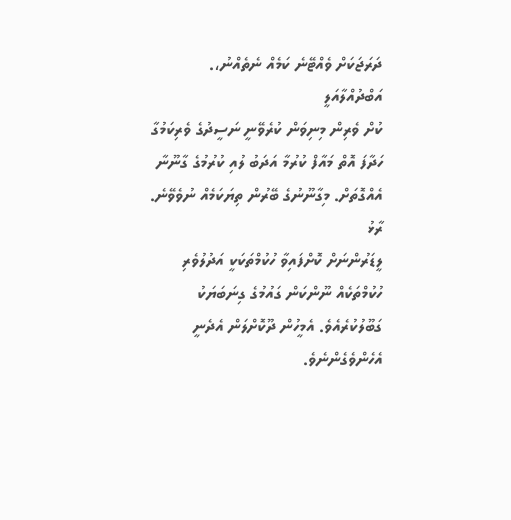ދަރަޖަކަށް ވެއްޓޭނެ ކަމެއް ނެތެއްނު،.
އަބްދުއްލާއަލީ
ކުށް ވެރިން މިނިވަން ކުރެވޭނީ ނަސީދުގެ ވެރިކަމުގާ ހަދާފަ އޮތް މައާފް ކުރުމާ އަދަބު ލުއި ކުރުމުގެ ގާނޫނާ އެއްގޮތަށް. މިގާނޫނުގެ ބޭރުން ތިޔަކަމެއް ނުވެވޭނެ.
ރާޅު
ލީޑަރުންނަށް ކޮށްފައިވާ ހުކުމްތަކަކީ އަދުލުވެރި ހުކުމްތަކެއް ނޫންކަން ގައުމުގެ ގިނަބަޔަކު ގަބޫލުކުރެއެވެ. އެމީހުން ދޫކޮށްލަން އެދެނީ އެހެންވެގެންނެވެ.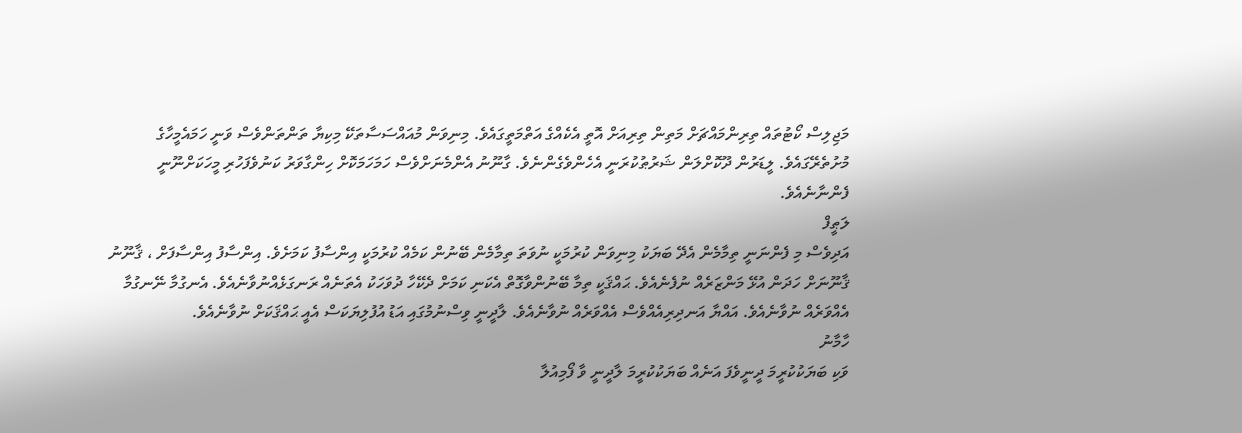މަޖިލިސް ކޯޓުތައް ތިރިންމައްޗަށް މަތިން ތިރިއަށް އޮތީ އެކެއްގެ އަތްމަތީގައެވެ. މިނިވަން މުއައްސަސާތަކޭ މިކިޔާ ތަންތަންވެސް ވަނީ ހަމައެމީހާގެ މުށުތެރޭގައެވެ. ލީޑަރުން ދޫކޮށްލަން ޝަރުޠުކުރަނީ އެހެންވެގެންނެވެ. ގާނޫނު އެންމެނަށްވެސް ހަމަހަމަކޮށް ހިންގާވަރު ކަނުވެފަހުރި މީހަކަށްނޫނީ ފެންނާނެއެވެ.
ލަޠީފް
އަދިވެސް މި ފެންނަނީ ތިމާމެން އެދޭ ބަޔަކު މިނިވަން ކުރުމަކީ ނުވަތަ ތިމާމެން ބޭނުން ކަމެއް ކުރުމަކީ އިންސާފު ކަމަށެވެ. އިންސާފު އިންސާފަށް ، ޤާނޫނު ޤާނޫނަށް ހަދަން އުޅޭ މަންޒަރެއް ނުފެނެއެވެ. ޙައްޤަކީ ތިމާ ބޭނުންވާގޮތް އެކަނި ކަމަށް ދެކޭހާ ދުވަހަކު އެތަނެއް ރަނގަޅެއްނުވާނެއެވެ. އެނގުމާ ނޭނގުމާ އެއްވަރެއް ނުވާނެއެވެ. އައްޔާ އަނދިރިއެއްވެސް އެއްވަރެއް ނުވާނެއެވެ. ލާދީނީ ވިސްނުމުގައި އަޑު އުފުލިޔަކަސް އެއީ ޙައްޤަކަށް ނުވާނެއެވެ.
ހާމާނު
ވަކި ބަޔަކުކުރީމަ ދީނީވެފަ އަނެއް ބަޔަކުކުރީމަ ލާދީނީ ވާ ފޯމިއުލާ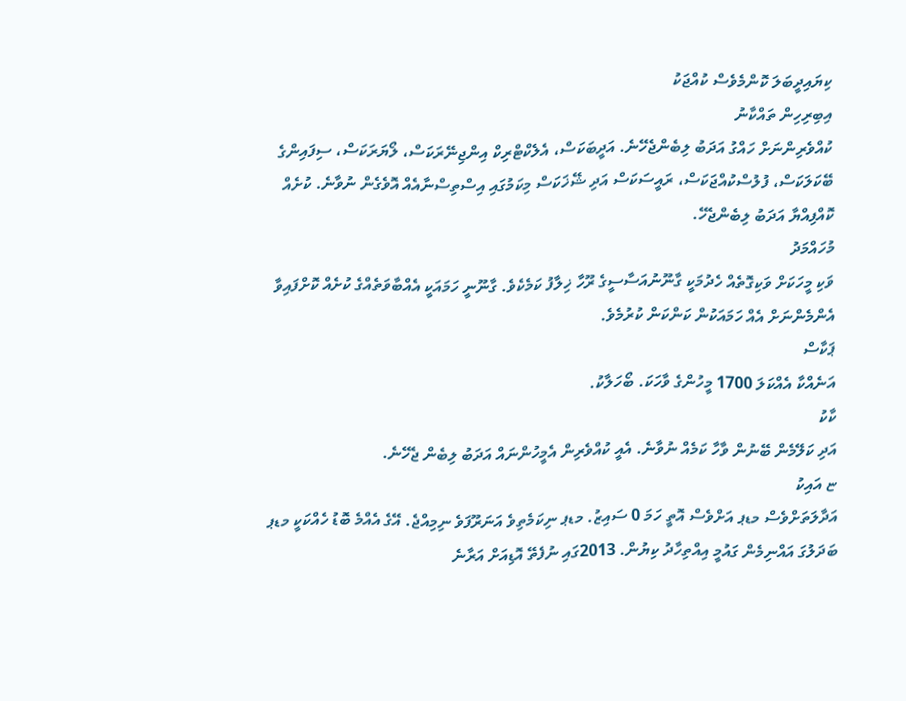ކިޔައިދީބަލަ ކޮންމެވެސް ކުއްޖަކު
އިބިރިހިން ތައްކާނު
ކުއްވެރިންނަށް ހައްގު އަދަބު ލިބެންޖެހޭނެ. އަދީބަކަސް، އެލެކްޓްރިކް އިންޖިނޭރަކަސް، ލޯޔަރަކަސް، ސިފައިންގެ ބޭކަލަކަސް، ފުލުސްކުއްޖަކަސް، ރައީސަކަސް އަދި ޝޭޚަކަސް މިކަމުގައި އިސްތިސްނާއެއް އޮވެގެން ނުވާނެ. ކުށެއް ކޮއްފިއްޔާ އަދަބު ލިބެންޖެހޭ.
މުހައްމަދު
ވަކި މީހަކަށް ވަކިގޮތެއް ހެދުމަކީ ގާނޫނުއަސާސީގެ ރޫހާ ޚިލާފު ކަމެކެވެ. ގާނޫނީ ހަމައަކީ އެއްބާވަތެއްގެ ކުށެއް ކޮށްފައިވާ އެންމެންނަށް އެއް ހަމައަކުން ކަންކަން ކުރުމެވެ.
ޕަކާސް
އަނެއްކާ އެއްކަލަ 1700 މީހުންގެ ވާހަކަ. ބޯހަލާކު.
ކާކު
އަދި ކަލޭމެން ބޭނުން ވާހާ ކަމެއް ނުވާނެ. އެއީ ކުއްވެރިން އެމީހުންނައް އަދަބު ލިބެން ޖެހޭނެ.
ޏ އައިކު
އަދާލަތަށްވެސް މޑޕ އަށްވެސް އޮތީ ހަމަ 0 ސައިޒު. މޑޕ ނިކަމެތިވެ އަނަރޫފަވެ ނިމިއްޖެ. އޭގެ އެއްމެ ބޮޑު ހެއްކަކީ މޑޕ ބަދަލުގަ އައްނިމެން ގައުމީ އިއްތިހާދު ކިޔުން. 2013ގައި ނުފެތޭ އޮޑިއަށް އަރާނެ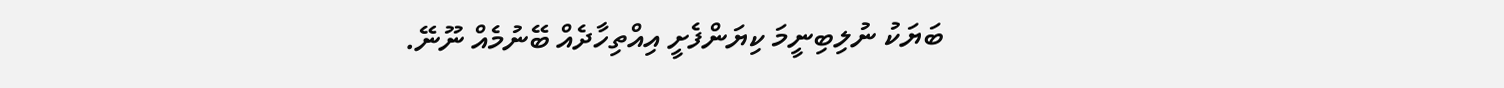ބަޔަކު ނުލިބިނީމަ ކިޔަންފެށީ އިއްތިހާދެއް ބޭނުމެއް ނޫނޭ.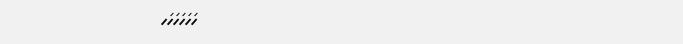ހަހަހަހަހަހ